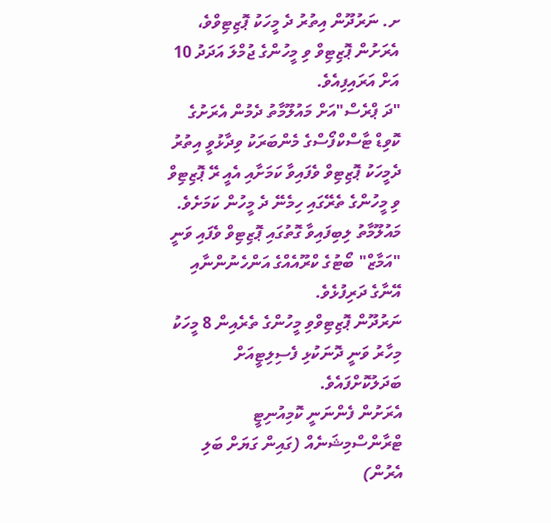ށ. ނަރުދޫން އިތުރު ދެ މީހަކު ޕޮޒިޓިވްވެ، އެރަށުން ޕޮޒިޓިވް ވި މީހުންގެ ޖުމްލަ އަދަދު 10 އަށް އަރައިފިއެވެ.
"ދަ ޕްރެސް"އަށް މައުލޫމާތު ދެމުން އެރަށުގެ ކޮވިޑް ޓާސްކްފޯސްގެ މެންބަރަކު ވިދާޅުވީ އިތުރު ދެމީހަކު ޕޮޒިޓިވް ވެފައިވާ ކަމަށާއި އެއީ ރޭ ޕޮޒިޓިވް ވި މީހުންގެ ތެރޭގައި ހިމެނޭ ދެ މީހުން ކަމަށެވެ.
މައުލޫމާތު ލިބިފައިވާ ގޮތުގައި ޕޮޒިޓިވް ވެފައި ވަނީ "އަމާޒް" ބޯޓުގެ ކްރޫއެއްގެ އަންހެނުންނާއި އޭނާގެ ދަރިފުޅެވެ.
ނަރުދޫން ޕޮޒިޓިވްވި މީހުންގެ ތެރެއިން 8 މީހަކު މިހާރު ވަނީ ދޮނަކުޅި ފެސިލިޓީއަށް ބަދަލުކޮށްފައެވެ.
އެރަށުން ފެންނަނީ ކޮމިއުނިޓީ ޓްރާންސްމިޝަނެއް (ގައިން ގަޔަށް ބަލި އެރުން)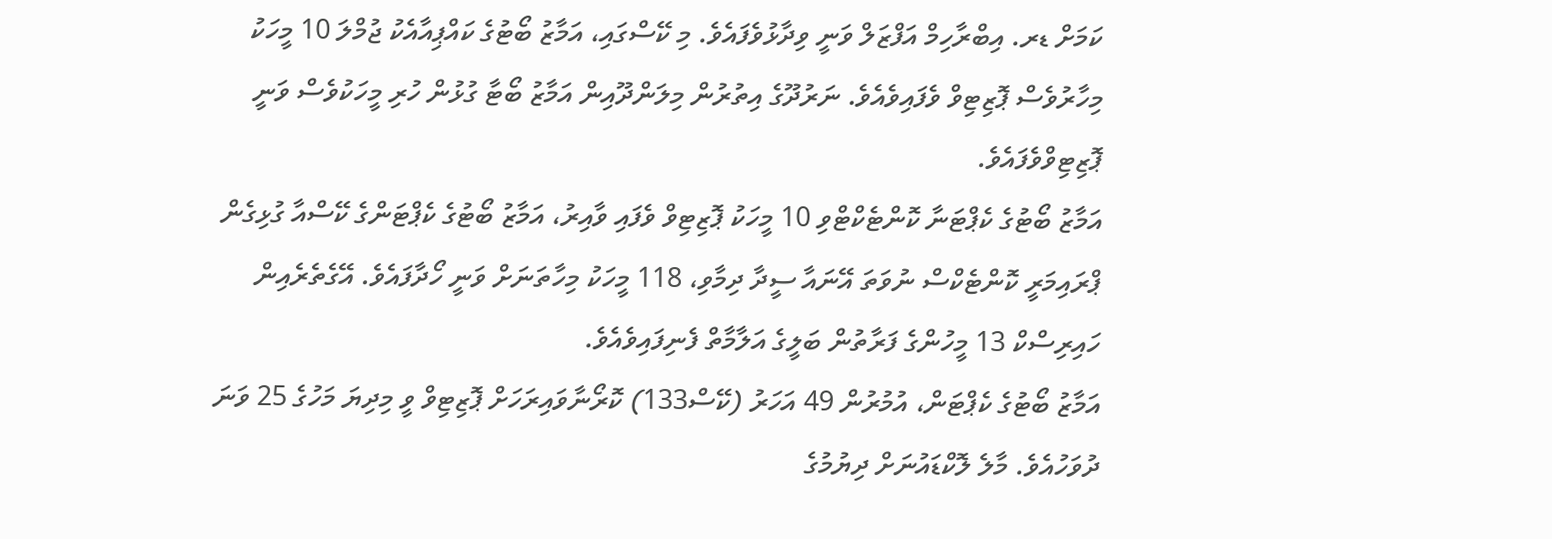ކަމަށް ޑރ. އިބްރާހިމް އަފްޒަލް ވަނީ ވިދާޅުވެފައެވެ. މި ކޭސްގައި، އަމާޒު ބޯޓުގެ ކައްޕިއާއެކު ޖުމްލަ 10 މީހަކު މިހާރުވެސް ޕޮޒިޓިވް ވެފައިވެއެވެ. ނަރުދޫގެ އިތުރުން މިލަންދޫއިން އަމާޒު ބޯޓާ ގުޅުން ހުރި މީހަކުވެސް ވަނީ ޕޮޒިޓިވްވެފައެވެ.
އަމާޒު ބޯޓުގެ ކެޕްޓަނާ ކޮންޓެކްޓްވި 10 މީހަކު ޕޮޒިޓިވް ވެފައި ވާއިރު، އަމާޒު ބޯޓުގެ ކެޕްޓަންގެ ކޭސްއާ ގުޅިގެން ޕްރައިމަރީ ކޮންޓެކްސް ނުވަތަ އޭނައާ ސީދާ ދިމާވި، 118 މީހަކު މިހާތަނަށް ވަނީ ހޯދާފައެވެ. އޭގެތެރެއިން ހައިރިސްކް 13 މީހުންގެ ފަރާތުން ބަލީގެ އަލާމާތް ފެނިފައިވެއެވެ.
އަމާޒު ބޯޓުގެ ކެޕްޓަން، އުމުރުން 49 އަހަރު (ކޭސް133) ކޮރޯނާވައިރަހަށް ޕޮޒިޓިވް ވީ މިދިޔަ މަހުގެ 25 ވަނަ ދުވަހުއެވެ. މާލެ ލޮކްޑައުނަށް ދިޔުމުގެ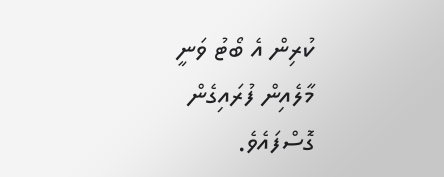ކުރިން އެ ބޯޓު ވަނީ މާލެއިން ފުރައިގެން ގޮސްފައެވެ.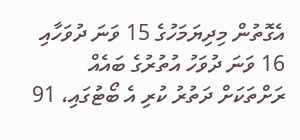އެގޮތުން މިދިޔަމަހުގެ 15 ވަނަ ދުވަހާއި 16 ވަނަ ދުވަހު އުތުރުގެ ބައެއް ރަށްތަކަށް ދަތުރު ކުރި އެ ބޯޓުގައި، 91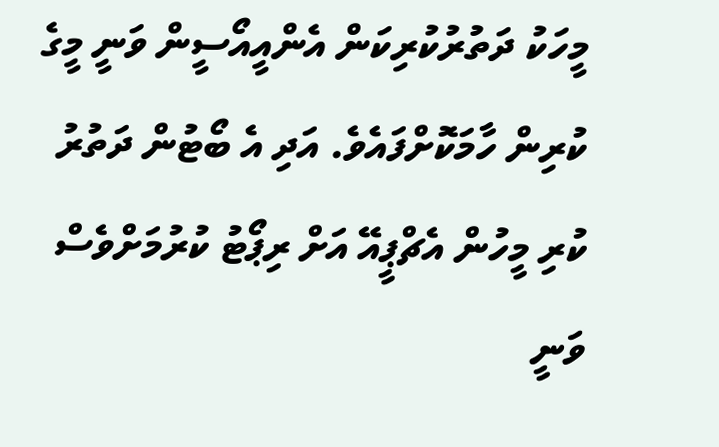މީހަކު ދަތުރުކުރިކަން އެންއީއޯސީން ވަނީ މީގެ ކުރިން ހާމަކޮށްފައެވެ. އަދި އެ ބޯޓުން ދަތުރު ކުރި މީހުން އެޗްޕީއޭ އަށް ރިޕޯޓު ކުރުމަށްވެސް ވަނީ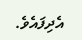އެދިފައެވެ.